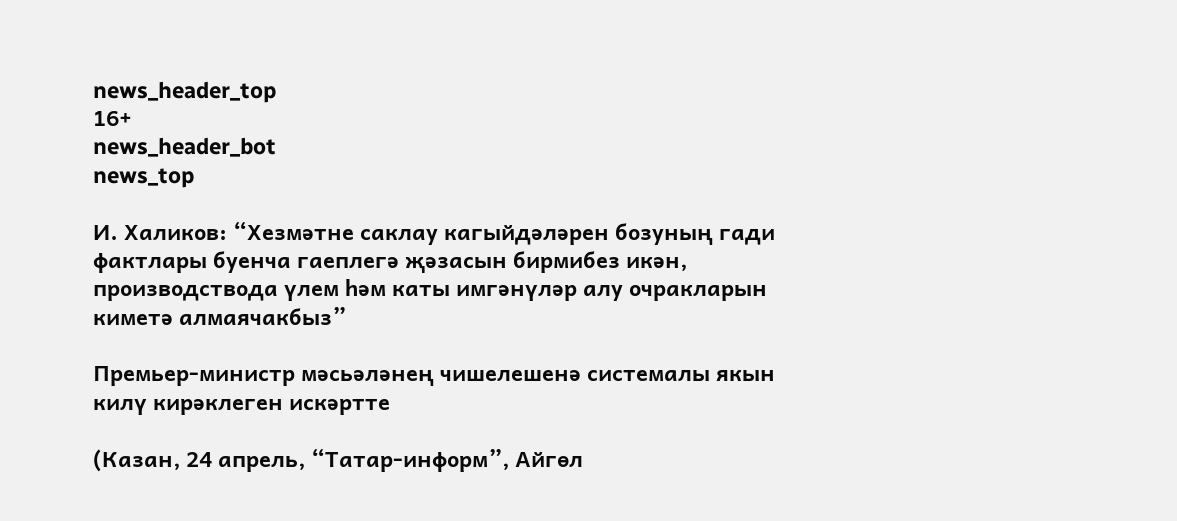news_header_top
16+
news_header_bot
news_top

И. Халиков: “Хезмәтне саклау кагыйдәләрен бозуның гади фактлары буенча гаеплегә җәзасын бирмибез икән, производствода үлем һәм каты имгәнүләр алу очракларын киметә алмаячакбыз”

Премьер-министр мәсьәләнең чишелешенә системалы якын килү кирәклеген искәртте

(Казан, 24 апрель, “Татар-информ”, Айгөл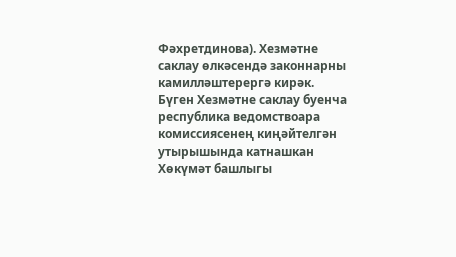Фәхретдинова). Хезмәтне саклау өлкәсендә законнарны камилләштерергә кирәк. Бүген Хезмәтне саклау буенча республика ведомствоара комиссиясенең киңәйтелгән утырышында катнашкан Хөкүмәт башлыгы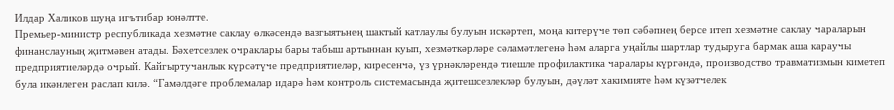Илдар Халиков шуңа игътибар юнәлтте.
Премьер-министр республикада хезмәтне саклау өлкәсендә вазгыятьнең шактый катлаулы булуын искәртеп, моңа китерүче төп сәбәпнең берсе итеп хезмәтне саклау чараларын финанслауның җитмәвен атады. Бәхетсезлек очраклары бары табыш артыннан куып, хезмәткәрләре сәламәтлегенә һәм аларга уңайлы шартлар тудыруга бармак аша караучы предприятиеләрдә очрый. Кайгыртучанлык күрсәтүче предприятиеләр, киресенчә, үз үрнәкләрендә тиешле профилактика чаралары күргәндә, производство травматизмын киметеп була икәнлеген раслап килә. “Гамәлдәге проблемалар идарә һәм контроль системасында җитешсезлекләр булуын, дәүләт хакимияте һәм күзәтчелек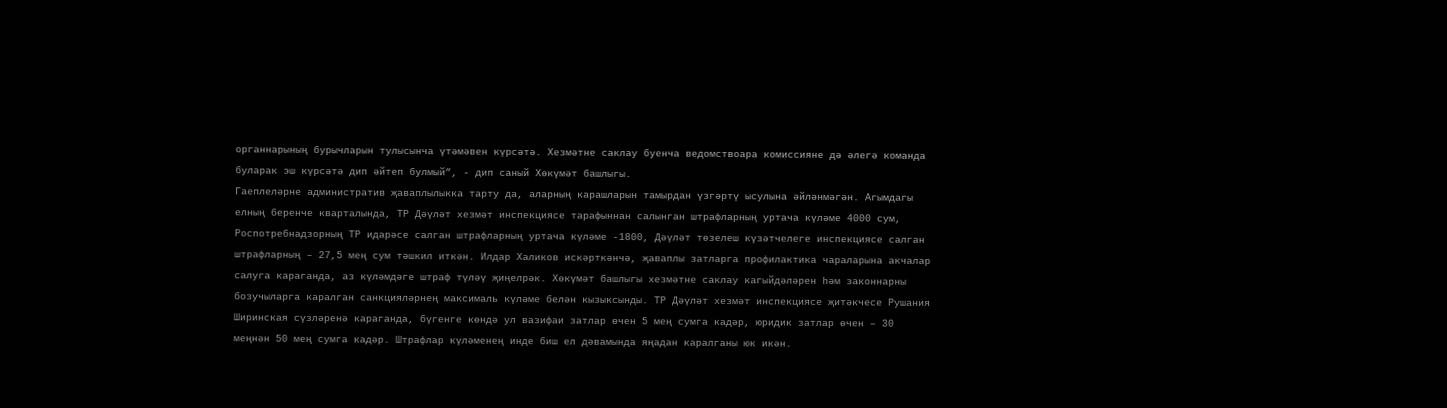органнарының бурычларын тулысынча үтәмәвен күрсәтә. Хезмәтне саклау буенча ведомствоара комиссияне дә әлегә команда буларак эш күрсәтә дип әйтеп булмый”, - дип саный Хөкүмәт башлыгы.
Гаеплеләрне административ җаваплылыкка тарту да, аларның карашларын тамырдан үзгәртү ысулына әйләнмәгән. Агымдагы елның беренче кварталында, ТР Дәүләт хезмәт инспекциясе тарафыннан салынган штрафларның уртача күләме 4000 сум, Роспотребнадзорның ТР идарәсе салган штрафларның уртача күләме -1800, Дәүләт төзелеш күзәтчелеге инспекциясе салган штрафларның – 27,5 мең сум тәшкил иткән. Илдар Халиков искәрткәнчә, җаваплы затларга профилактика чараларына акчалар салуга караганда, аз күләмдәге штраф түләү җиңелрәк. Хөкүмәт башлыгы хезмәтне саклау кагыйдәләрен һәм законнарны бозучыларга каралган санкцияләрнең максималь күләме белән кызыксынды. ТР Дәүләт хезмәт инспекциясе җитәкчесе Рушания Ширинская сүзләренә караганда, бүгенге көндә ул вазифаи затлар өчен 5 мең сумга кадәр, юридик затлар өчен – 30 меңнән 50 мең сумга кадәр. Штрафлар күләменең инде биш ел дәвамында яңадан каралганы юк икән.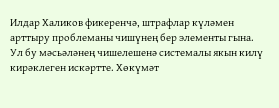Илдар Халиков фикеренчә, штрафлар күләмен арттыру проблеманы чишүнең бер элементы гына. Ул бу мәсьәләнең чишелешенә системалы якын килү кирәклеген искәртте. Хөкүмәт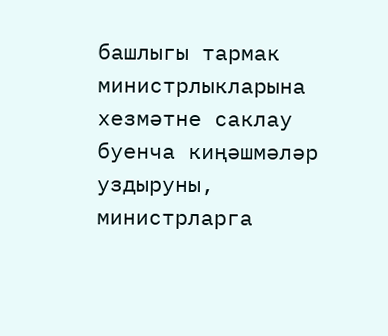башлыгы тармак министрлыкларына хезмәтне саклау буенча киңәшмәләр уздыруны, министрларга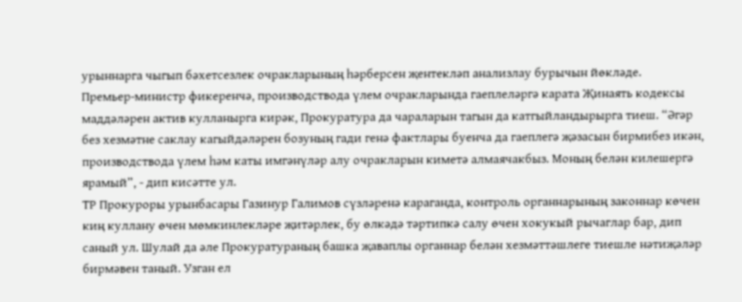урыннарга чыгып бәхетсезлек очракларының һәрберсен җентекләп анализлау бурычын йөкләде.
Премьер-министр фикеренчә, производствода үлем очракларында гаеплеләргә карата Җинаять кодексы маддәләрен актив кулланырга кирәк, Прокуратура да чараларын тагын да катгыйландырырга тиеш. “Әгәр без хезмәтне саклау кагыйдәләрен бозуның гади генә фактлары буенча да гаеплегә җәзасын бирмибез икән, производствода үлем һәм каты имгәнүләр алу очракларын киметә алмаячакбыз. Моның белән килешергә ярамый”, - дип кисәтте ул.
ТР Прокуроры урынбасары Газинур Галимов сүзләренә караганда, контроль органнарының законнар көчен киң куллану өчен мөмкинлекләре җитәрлек, бу өлкәдә тәртипкә салу өчен хокукый рычаглар бар, дип саный ул. Шулай да әле Прокуратураның башка җаваплы органнар белән хезмәттәшлеге тиешле нәтиҗәләр бирмәвен таный. Узган ел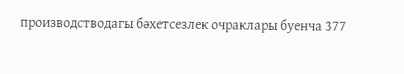производстводагы бәхетсезлек очраклары буенча 377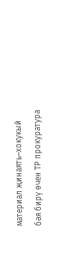материал җинаять–хокукый бәя бирү өчен ТР прокуратура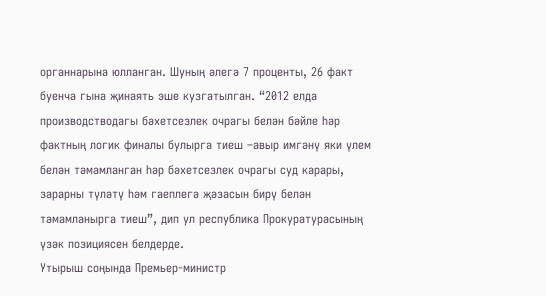органнарына юлланган. Шуның әлегә 7 проценты, 26 факт буенча гына җинаять эше кузгатылган. “2012 елда производстводагы бәхетсезлек очрагы белән бәйле һәр фактның логик финалы булырга тиеш –авыр имгәнү яки үлем белән тәмамланган һәр бәхетсезлек очрагы суд карары, зарарны түләтү һәм гаеплегә җәзасын бирү белән тәмамланырга тиеш”, дип ул республика Прокуратурасының үзәк позициясен белдерде.
Утырыш соңында Премьер-министр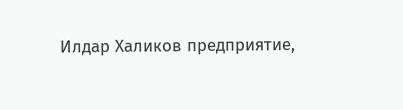Илдар Халиков предприятие,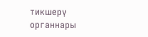тикшерү органнары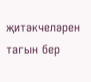җитәкчеләрен тагын бер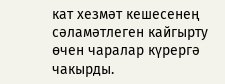кат хезмәт кешесенең сәламәтлеген кайгырту өчен чаралар күрергә чакырды.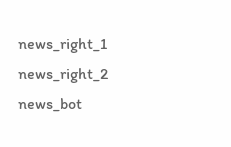news_right_1
news_right_2
news_bot